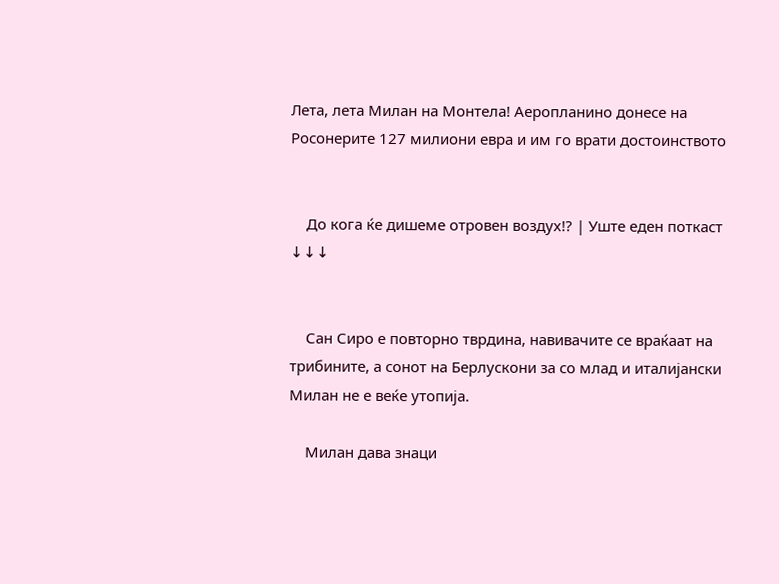Лета, лета Милан на Монтела! Аеропланино донесе на Росонерите 127 милиони евра и им го врати достоинството


    До кога ќе дишеме отровен воздух!? | Уште еден поткаст ↓↓↓


    Сан Сиро е повторно тврдина, навивачите се враќаат на трибините, а сонот на Берлускони за со млад и италијански Милан не е веќе утопија.

    Милан дава знаци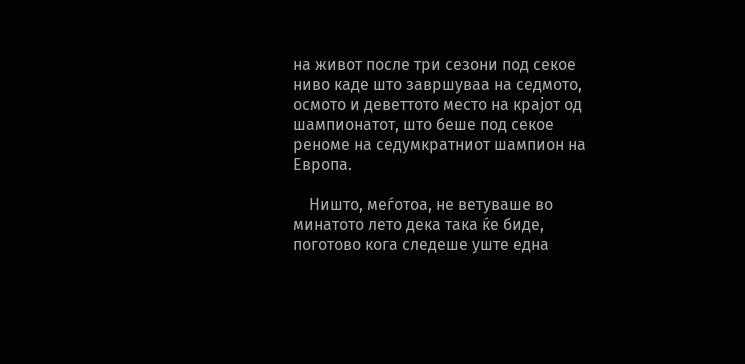на живот после три сезони под секое ниво каде што завршуваа на седмото, осмото и деветтото место на крајот од шампионатот, што беше под секое реноме на седумкратниот шампион на Европа.

    Ништо, меѓотоа, не ветуваше во минатото лето дека така ќе биде, поготово кога следеше уште една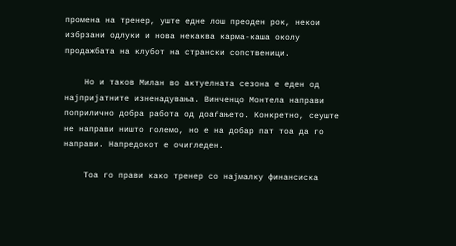промена на тренер, уште едне лош преоден рок, некои избрзани одлуки и нова некаква карма-каша околу продажбата на клубот на странски сопственици.

    Но и таков Милан во актуелната сезона е еден од најпријатните изненадувања. Винченцо Монтела направи поприлично добра работа од доаѓањето. Конкретно, сеуште не направи ништо големо, но е на добар пат тоа да го направи. Напредокот е очигледен.

    Тоа го прави како тренер со најмалку финансиска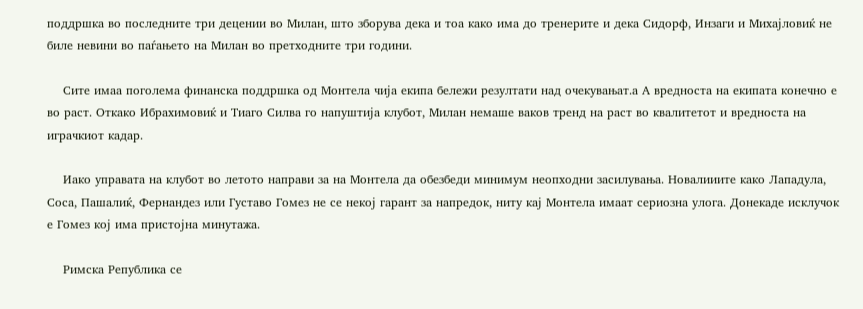поддршка во последните три децении во Милан, што зборува дека и тоа како има до тренерите и дека Сидорф, Инзаги и Михајловиќ не биле невини во паѓањето на Милан во претходните три години.

    Сите имаа поголема финанска поддршка од Монтела чија екипа бележи резултати над очекувањат.а А вредноста на екипата конечно е во раст. Откако Ибрахимовиќ и Тиаго Силва го напуштија клубот, Милан немаше ваков тренд на раст во квалитетот и вредноста на играчкиот кадар.

    Иако управата на клубот во летото направи за на Монтела да обезбеди минимум неопходни засилувања. Новалииите како Лападула, Соса, Пашалиќ, Фернандез или Густаво Гомез не се некој гарант за напредок, ниту кај Монтела имаат сериозна улога. Донекаде исклучок е Гомез кој има пристојна минутажа.

    Римска Република се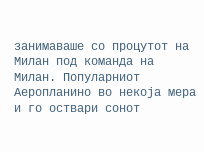занимаваше со процутот на Милан под команда на Милан. Популарниот Аеропланино во некоја мера и го оствари сонот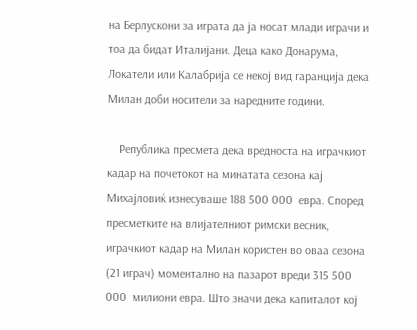на Берлускони за играта да ја носат млади играчи и тоа да бидат Италијани. Деца како Донарума, Локатели или Калабрија се некој вид гаранција дека Милан доби носители за наредните години.

    Република пресмета дека вредноста на играчкиот кадар на почетокот на минатата сезона кај Михајловиќ изнесуваше 188 500 000  евра. Според пресметките на влијателниот римски весник, играчкиот кадар на Милан користен во оваа сезона (21 играч) моментално на пазарот вреди 315 500 000  милиони евра. Што значи дека капиталот кој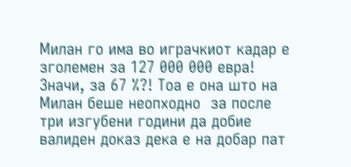Милан го има во играчкиот кадар е зголемен за 127 000 000 евра! Значи, за 67 %?! Тоа е она што на Милан беше неопходно  за после три изгубени години да добие валиден доказ дека е на добар пат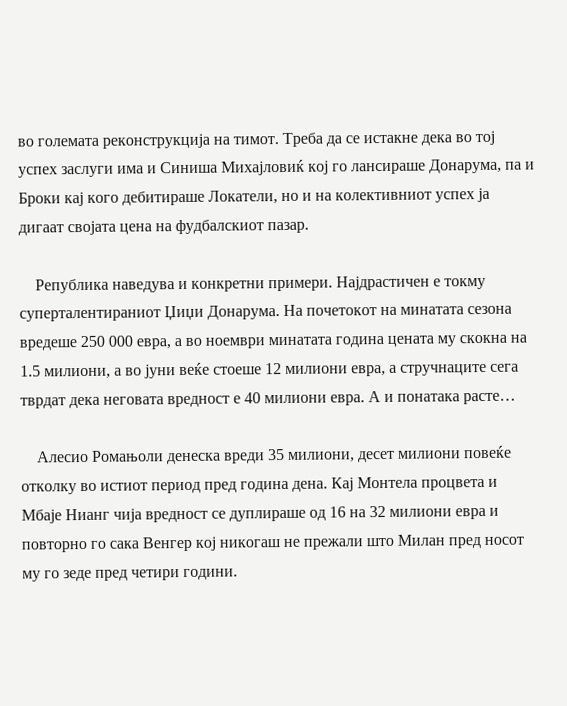во големата реконструкција на тимот. Треба да се истакне дека во тој успех заслуги има и Синиша Михајловиќ кој го лансираше Донарума, па и Броки кај кого дебитираше Локатели, но и на колективниот успех ја дигаат својата цена на фудбалскиот пазар.

    Република наведува и конкретни примери. Најдрастичен е токму суперталентираниот Џиџи Донарума. На почетокот на минатата сезона вредеше 250 000 евра, а во ноември минатата година цената му скокна на 1.5 милиони, а во јуни веќе стоеше 12 милиони евра, а стручнаците сега тврдат дека неговата вредност е 40 милиони евра. А и понатака расте…

    Алесио Ромањоли денеска вреди 35 милиони, десет милиони повеќе отколку во истиот период пред година дена. Кај Монтела процвета и Мбаје Нианг чија вредност се дуплираше од 16 на 32 милиони евра и повторно го сака Венгер кој никогаш не прежали што Милан пред носот му го зеде пред четири години.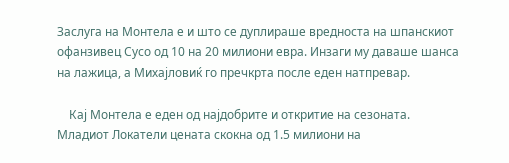Заслуга на Монтела е и што се дуплираше вредноста на шпанскиот офанзивец Сусо од 10 на 20 милиони евра. Инзаги му даваше шанса на лажица, а Михајловиќ го пречкрта после еден натпревар.

    Кај Монтела е еден од најдобрите и откритие на сезоната. Младиот Локатели цената скокна од 1.5 милиони на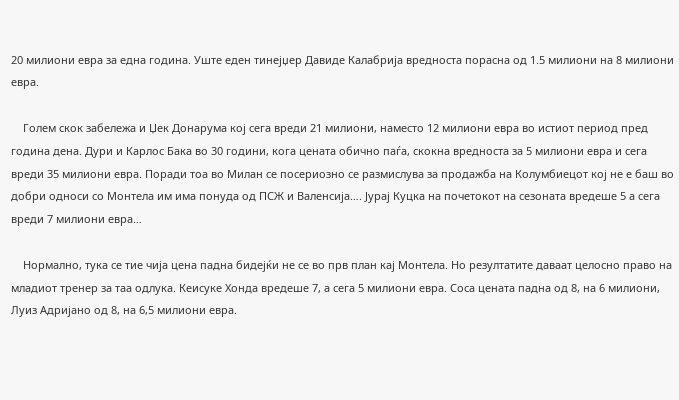20 милиони евра за една година. Уште еден тинејџер Давиде Калабрија вредноста порасна од 1.5 милиони на 8 милиони евра.

    Голем скок забележа и Џек Донарума кој сега вреди 21 милиони, наместо 12 милиони евра во истиот период пред година дена. Дури и Карлос Бака во 30 години, кога цената обично паѓа, скокна вредноста за 5 милиони евра и сега вреди 35 милиони евра. Поради тоа во Милан се посериозно се размислува за продажба на Колумбиецот кој не е баш во добри односи со Монтела им има понуда од ПСЖ и Валенсија…. Јурај Куцка на почетокот на сезоната вредеше 5 а сега вреди 7 милиони евра…

    Нормално, тука се тие чија цена падна бидејќи не се во прв план кај Монтела. Но резултатите даваат целосно право на младиот тренер за таа одлука. Кеисуке Хонда вредеше 7, а сега 5 милиони евра. Соса цената падна од 8, на 6 милиони, Луиз Адријано од 8, на 6,5 милиони евра.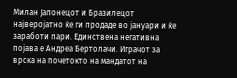Милан Јапонецот и Бразилецот најверојатно ќе ги продаде во јануари и ќе заработи пари. Единствена негативна појава е Андреа Бертолачи. Играчот за врска на почетокто на мандатот на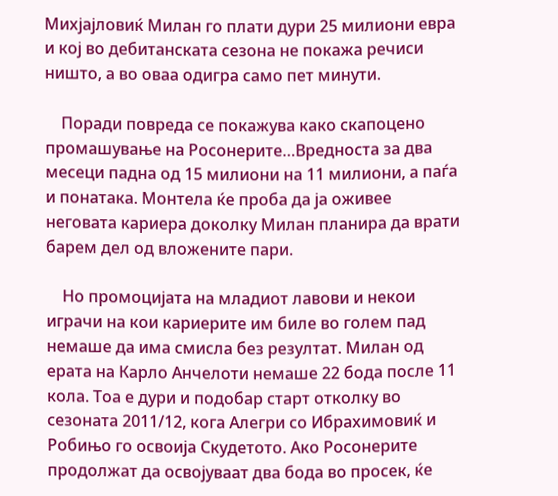Михјајловиќ Милан го плати дури 25 милиони евра и кој во дебитанската сезона не покажа речиси ништо, а во оваа одигра само пет минути.

    Поради повреда се покажува како скапоцено промашување на Росонерите…Вредноста за два месеци падна од 15 милиони на 11 милиони, а паѓа и понатака. Монтела ќе проба да ја оживее неговата кариера доколку Милан планира да врати барем дел од вложените пари.

    Но промоцијата на младиот лавови и некои играчи на кои кариерите им биле во голем пад немаше да има смисла без резултат. Милан од ерата на Карло Анчелоти немаше 22 бода после 11 кола. Тоа е дури и подобар старт отколку во сезоната 2011/12, кога Алегри со Ибрахимовиќ и Робињо го освоија Скудетото. Ако Росонерите продолжат да освојуваат два бода во просек, ќе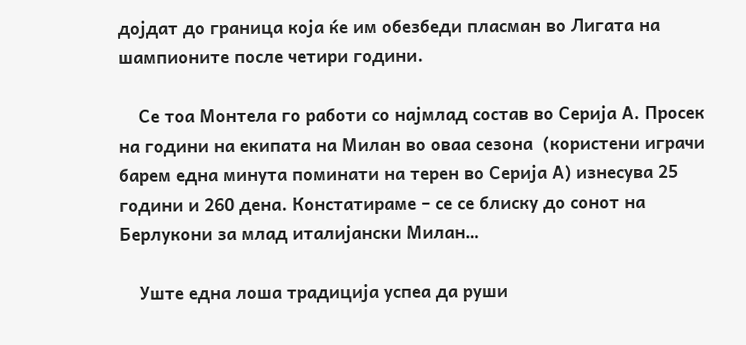дојдат до граница која ќе им обезбеди пласман во Лигата на шампионите после четири години.

    Се тоа Монтела го работи со најмлад состав во Серија А. Просек на години на екипата на Милан во оваа сезона  (користени играчи барем една минута поминати на терен во Серија А) изнесува 25 години и 260 дена. Констатираме – се се блиску до сонот на Берлукони за млад италијански Милан…

    Уште една лоша традиција успеа да руши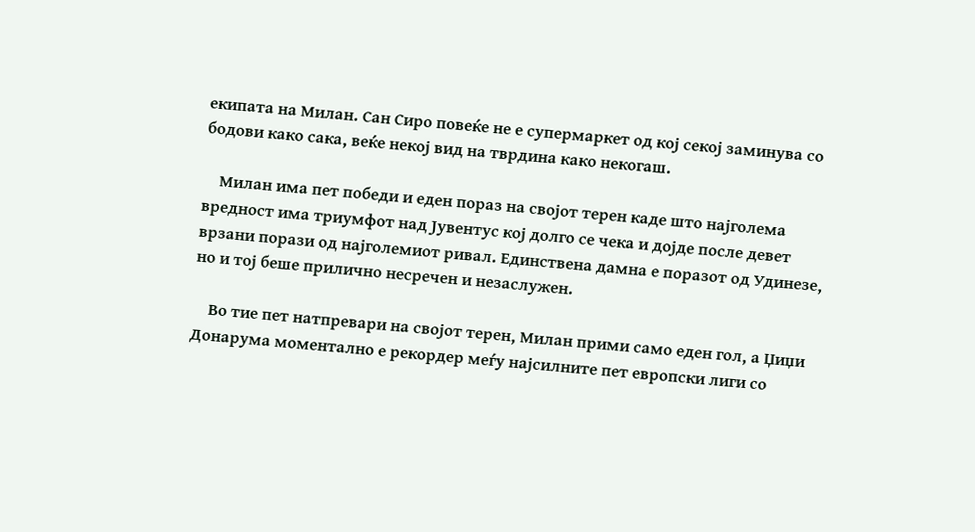екипата на Милан. Сан Сиро повеќе не е супермаркет од кој секој заминува со бодови како сака, веќе некој вид на тврдина како некогаш.

    Милан има пет победи и еден пораз на својот терен каде што најголема вредност има триумфот над Јувентус кој долго се чека и дојде после девет врзани порази од најголемиот ривал. Единствена дамна е поразот од Удинезе, но и тој беше прилично несречен и незаслужен.

    Во тие пет натпревари на својот терен, Милан прими само еден гол, а Џиџи Донарума моментално е рекордер меѓу најсилните пет европски лиги со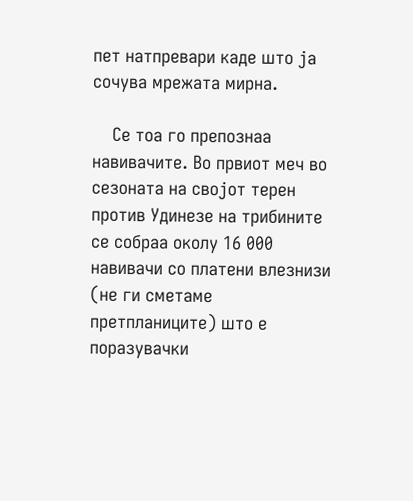пет натпревари каде што ја сочува мрежата мирна.

    Се тоа го препознаа навивачите. Во првиот меч во сезоната на својот терен против Удинезе на трибините се собраа околу 16 000 навивачи со платени влезнизи (не ги сметаме претпланиците) што е поразувачки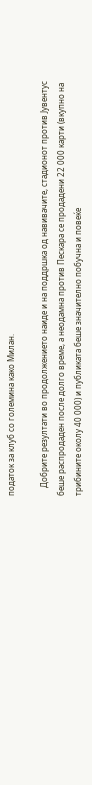податок за клуб со големина како Милан.

    Добрите резултати во продолжението наиде и на поддршка од навивачите, стадионот против Јувентус беше распродаден после долго време, а неодамна против Пескара се продадени 22 000 карти (вкупно на трибините околу 40 000) и публиката беше значително побучна и повеќе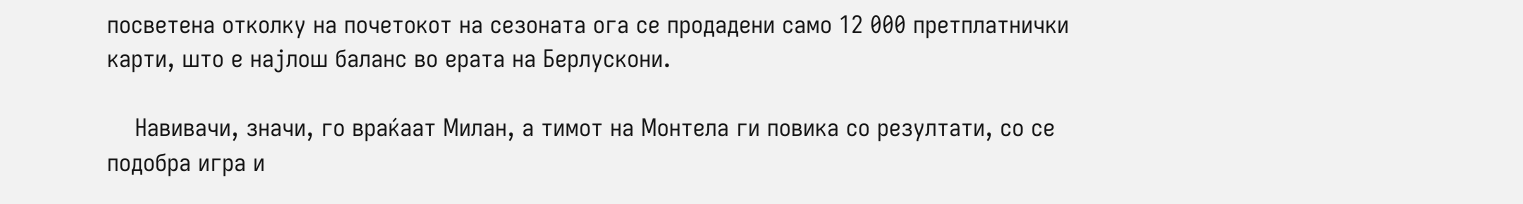посветена отколку на почетокот на сезоната ога се продадени само 12 000 претплатнички карти, што е најлош баланс во ерата на Берлускони.

    Навивачи, значи, го враќаат Милан, а тимот на Монтела ги повика со резултати, со се подобра игра и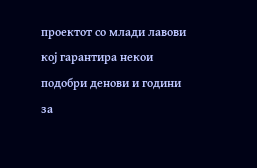проектот со млади лавови кој гарантира некои подобри денови и години за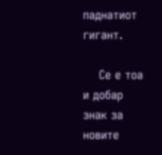паднатиот гигант.

    Се е тоа и добар знак за новите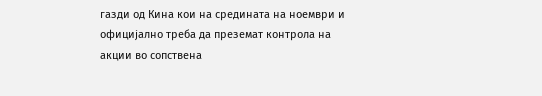газди од Кина кои на средината на ноември и официјално треба да преземат контрола на акции во сопствена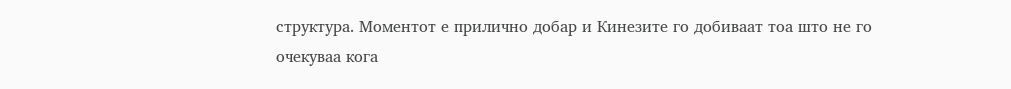структура. Моментот е прилично добар и Кинезите го добиваат тоа што не го очекуваа кога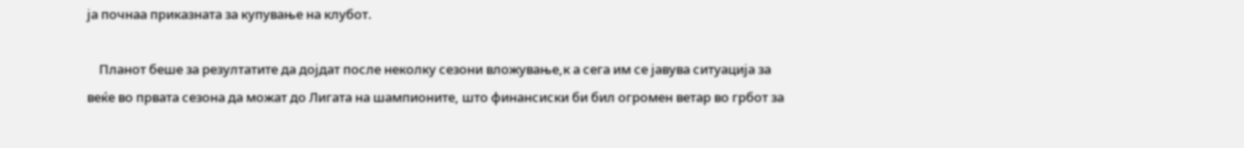ја почнаа приказната за купување на клубот.

    Планот беше за резултатите да дојдат после неколку сезони вложување,к а сега им се јавува ситуација за веќе во првата сезона да можат до Лигата на шампионите, што финансиски би бил огромен ветар во грбот за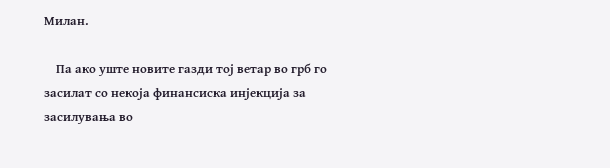Милан.

    Па ако уште новите газди тој ветар во грб го засилат со некоја финансиска инјекција за засилувања во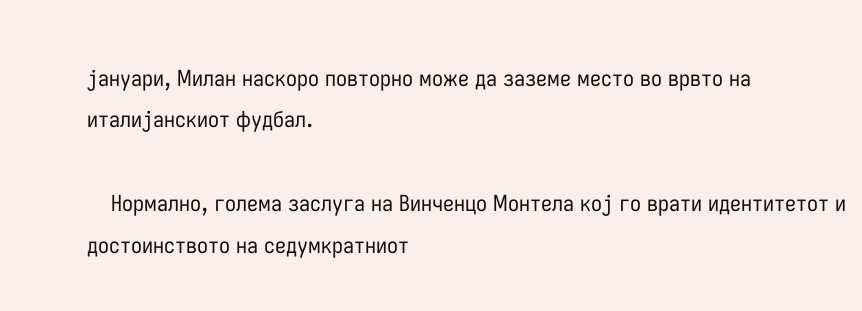јануари, Милан наскоро повторно може да заземе место во врвто на италијанскиот фудбал.

    Нормално, голема заслуга на Винченцо Монтела кој го врати идентитетот и достоинството на седумкратниот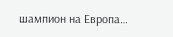шампион на Европа…